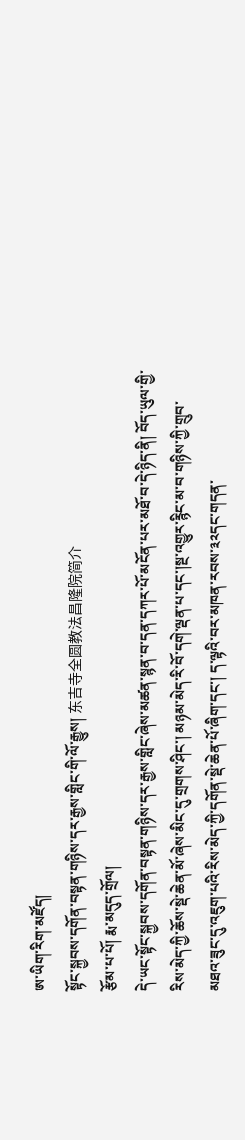ཨ་ཡིག་རིག་མཛོད།
སྟོང་སྐྱབས་དགོན་བསྟན་གཉིས་དར་རྒྱས་གླིང་གི་ལོ་རྒྱུས། 东吉寺全圆教法昌隆院简介
རྩོམ་པ་པོ། རྨ་མདུད་གྲོལ།
དེ་ཡང་སྟོང་སྐྱབས་དགོན་བསྟན་གཉིས་དར་རྒྱས་གླིང་ཞེས་མཚན་སྙན་བ་དན་དཀར་པོ་མངོན་པར་མཐོ་བ་དེ་ཉིད་ནི། བོད་ཡུལ་གྱི་རིས་མེད་ཀྱི་ཆོས་སྡེ་ཆེན་མོ་ཞེས་མིང་དུ་གྲགས་ཤིང་། མཉམ་མེད་རི་བོ་དགེ་ལྡན་པ་དང་།སྔ་འགྱུར་རྙིང་མ་བ་གཉིས་ཀྱི་གྲུབ་མཐའ་ཟུང་དུ་འཇུག་པའི་རིས་མེད་ཀྱི་དགོན་སྡེ་ཆེན་པོ་ཞིག་དང་། ད་ལྟའི་བར་མཁན་རབས་༣༢དང་གདན་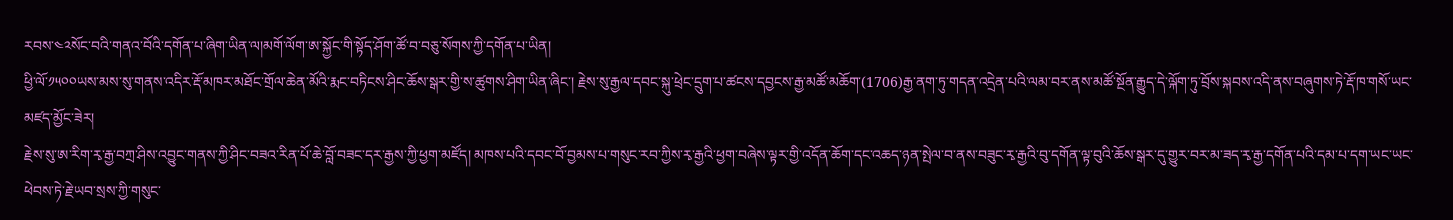རབས་༤༢སོང་བའི་གནའ་བོའི་དགོན་པ་ཞིག་ཡིན་ལ།མགོ་ལོག་ཨ་སྐྱོང་གི་སྟོད་ཤོག་ཚོ་བ་བཅུ་སོགས་ཀྱི་དགོན་པ་ཡིན།
ཕྱི་ལོ་༡༥༠༠ཡས་མས་སུ་གནས་འདིར་རྡོ་མཁར་མཐོང་གྲོལ་ཆེན་མོའི་རྨང་བཏིངས་ཤིང་ཆོས་སྒར་གྱི་ས་ཚུགས་ཤིག་ཡིན་ཞིང་། རྗེས་སུ་རྒྱལ་དབང་སྐུ་ཕྲེང་དྲུག་པ་ཚངས་དབྱངས་རྒྱ་མཚོ་མཆོག་(1706)རྒྱ་ནག་ཏུ་གདན་འདྲེན་པའི་ལམ་བར་ནས་མཚོ་སྔོན་རྒྱུད་དེ་ལྐོག་ཏུ་བྲོས་སྐབས་འདི་ནས་བཞུགས་ཏེ་རྡོ་ཁ་གསོ་ཡང་མཛད་མྱོང་ཟེར།
རྗེས་སུ་ཨ་རིག་རྭ་རྒྱ་བཀྲ་ཤིས་འབྱུང་གནས་ཀྱི་ཤིང་བཟའ་རིན་པོ་ཆེ་བློ་བཟང་དར་རྒྱས་ཀྱི་ཕྱག་མཛོད། མཁས་པའི་དབང་བོ་བྱམས་པ་གསུང་རབ་ཀྱིས་རྭ་རྒྱའི་ཕྱག་བཞེས་ལྟར་གྱི་འདོན་ཆོག་དང་འཆད་ཉན་སྤེལ་བ་ནས་བཟུང་རྭ་རྒྱའི་བུ་དགོན་ལྟ་བུའི་ཆོས་སྒར་དུ་གྱུར་བར་མ་ཟད་རྭ་རྒྱ་དགོན་པའི་དམ་པ་དག་ཡང་ཡང་ཕེབས་ཏེ་རྗེ་ཡབ་སྲས་ཀྱི་གསུང་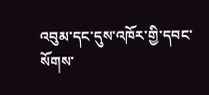འབུམ་དང་དུས་འཁོར་གྱི་དབང་སོགས་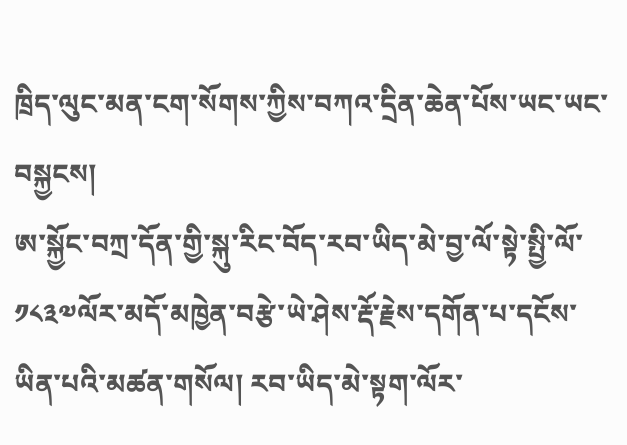ཁྲིད་ལུང་མན་ངག་སོགས་ཀྱིས་བཀའ་དྲིན་ཆེན་པོས་ཡང་ཡང་བསྐྱངས།
ཨ་སྐྱོང་བཀྲ་དོན་གྱི་སྐུ་རིང་བོད་རབ་ཡིད་མེ་བྱ་ལོ་སྟེ་སྤྱི་ལོ་༡༨༣༧ལོར་མདོ་མཁྱེན་བརྩེ་ཡེ་ཤེས་རྡོ་རྗེས་དགོན་པ་དངོས་ཡིན་པའི་མཚན་གསོལ། རབ་ཡིད་མེ་སྟག་ལོར་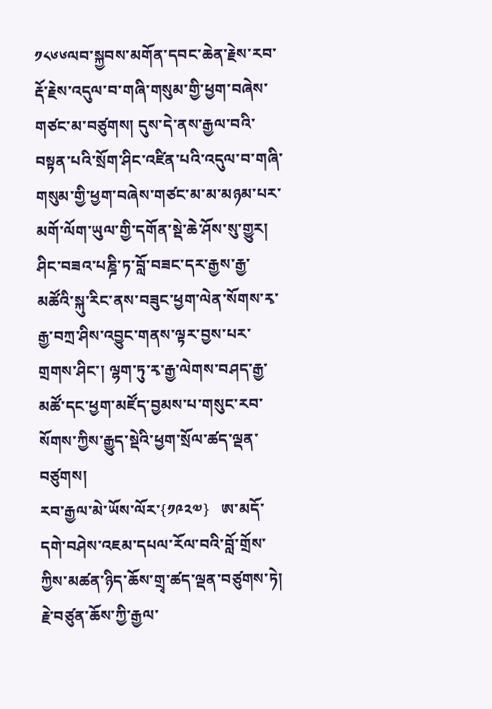༡༨༦༦ལབ་སྐྱབས་མགོན་དབང་ཆེན་རྗེས་རབ་རྡོ་རྗེས་འདུལ་བ་གཞི་གསུམ་གྱི་ཕྱག་བཞེས་གཙང་མ་བཙུགས། དུས་དེ་ནས་རྒྱལ་བའི་བསྟན་པའི་སྲོག་ཤིང་འཛིན་པའི་འདུལ་བ་གཞི་གསུམ་གྱི་ཕྱག་བཞེས་གཙང་མ་མ་མཉམ་པར་མགོ་ལོག་ཡུལ་གྱི་དགོན་སྡེ་ཆེ་ཤོས་སུ་གྱུར། ཤིང་བཟའ་པཎྜི་ཏ་བློ་བཟང་དར་རྒྱས་རྒྱ་མཚོའི་སྐུ་རིང་ནས་བཟུང་ཕྱག་ལེན་སོགས་རྭ་རྒྱ་བཀྲ་ཤིས་འབྱུང་གནས་ལྟར་བྱས་པར་གྲགས་ཤིང་། ལྷག་ཏུ་རྭ་རྒྱ་ལེགས་བཤད་རྒྱ་མཚོ་དང་ཕྱག་མཛོད་བྱམས་པ་གསུང་རབ་སོགས་ཀྱིས་རྒྱུད་སྡེའི་ཕྱག་སྲོལ་ཚད་ལྡན་བཙུགས།
རབ་རྒྱལ་མེ་ཡོས་ལོར་{༡༩༢༧}   ཨ་མདོ་དགེ་བཤེས་འཇམ་དཔལ་རོལ་བའི་བློ་གྲོས་ཀྱིས་མཚན་ཉིད་ཆོས་གྲྭ་ཚད་ལྡན་བཙུགས་ཏེ། རྗེ་བཙུན་ཆོས་ཀྱི་རྒྱལ་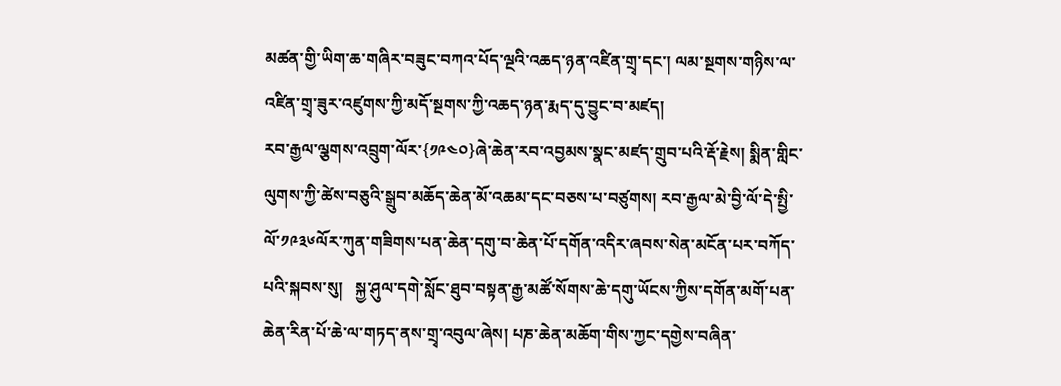མཚན་གྱི་ཡིག་ཆ་གཞིར་བཟུང་བཀའ་པོད་ལྔའི་འཆད་ཉན་འཛིན་གྲྭ་དང་། ལམ་སྔགས་གཉིས་ལ་འཛིན་གྲྭ་ཟུར་འཛུགས་ཀྱི་མདོ་སྔགས་ཀྱི་འཆད་ཉན་རྨད་དུ་བྱུང་བ་མཛད།
རབ་རྒྱལ་ལྕགས་འབྲུག་ལོར་{༡༩༤༠}ཞེ་ཆེན་རབ་འབྱམས་སྣང་མཛད་གྲུབ་པའི་རྡོ་རྗེས། སྨིན་གླིང་ལུགས་ཀྱི་ཚེས་བཅུའི་སྒྲུབ་མཆོད་ཆེན་མོ་འཆམ་དང་བཅས་པ་བཙུགས། རབ་རྒྱལ་མེ་བྱི་ལོ་དེ་སྤྱི་ལོ་༡༩༣༦ལོར་ཀུན་གཟིགས་པན་ཆེན་དགུ་བ་ཆེན་པོ་དགོན་འདིར་ཞབས་སེན་མངོན་པར་བཀོད་པའི་སྐབས་སུ།   སྐྱ་ཤུལ་དགེ་སློང་ཐུབ་བསྟན་རྒྱ་མཚོ་སོགས་ཆེ་དགུ་ཡོངས་ཀྱིས་དགོན་མགོ་པན་ཆེན་རིན་པོ་ཆེ་ལ་གཏད་ནས་གྲྭ་འབུལ་ཞེས། པཎ་ཆེན་མཆོག་གིས་ཀྱང་དགྱེས་བཞིན་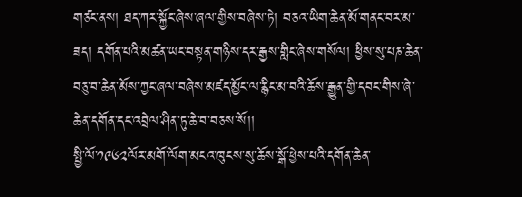གཙང་ནས། ཐད་ཀར་སྐྱོང་ཞེས་ཞལ་གྱིས་བཞེས་ཏེ། བཅའ་ཡིག་ཆེན་མོ་གནང་བར་མ་ཟད། དགོན་པའི་མཚན་ཡང་བསྟན་གཉིས་དར་རྒྱས་གླིང་ཞེས་གསོལ། ཕྱིས་སུ་པཎ་ཆེན་བཅུ་བ་ཆེན་མོས་ཀྱང་ཞལ་བཞེས་མཛད་མྱོང་ལ་རྙིང་མ་བའི་ཆོས་རྒྱུན་གྱི་དབང་གིས་ཞེ་ཆེན་དགོན་དང་འབྲེལ་ཤིན་ཏུ་ཆེ་བ་བཅས་སོ།།
སྤྱི་ལོ་༡༩༦༢ལོར་མགོ་ལོག་མངའ་ཁུངས་སུ་ཆོས་སྒོ་ཕྱེས་པའི་དགོན་ཆེན་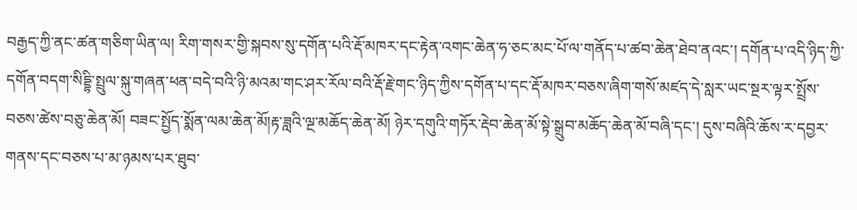བརྒྱད་ཀྱི་ནང་ཚན་གཅིག་ཡིན་ལ། རིག་གསར་གྱི་སྐབས་སུ་དགོན་པའི་རྡོ་མཁར་དང་རྟེན་འགང་ཆེན་ཧ་ཅང་མང་པོ་ལ་གནོད་པ་ཚབ་ཆེན་ཐེབ་ནའང་། དགོན་པ་འདི་ཉིད་ཀྱི་དགོན་བདག་སིདྡྷི་སྤྲུལ་སྐུ་གཞན་ཕན་བདེ་བའི་ཉི་མའམ་གང་ཤར་རོལ་བའི་རྡོ་རྗེ་གང་ཉིད་ཀྱིས་དགོན་པ་དང་རྡོ་མཁར་བཅས་ཞིག་གསོ་མཛད་དེ་སླར་ཡང་སྔར་ལྟར་སྤྲོས་བཅས་ཚེས་བཅུ་ཆེན་མོ། བཟང་སྤྱོད་སྨོན་ལམ་ཆེན་མོ།རྟ་ཟླའི་ལྔ་མཆོད་ཆེན་མོ། ཉེར་དགུའི་གཏོར་རྡེབ་ཆེན་མོ་སྟེ་སྒྲུབ་མཆོད་ཆེན་མོ་བཞི་དང་། དུས་བཞིའི་ཆོས་ར་དབྱར་གནས་དང་བཅས་པ་མ་ཉམས་པར་ཐུབ་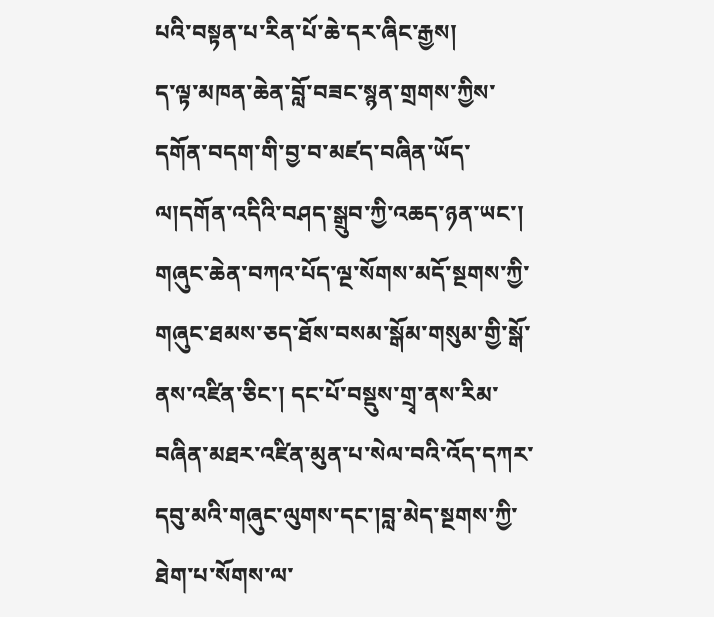པའི་བསྟན་པ་རིན་པོ་ཆེ་དར་ཞིང་རྒྱས།
ད་ལྟ་མཁན་ཆེན་བློ་བཟང་སྙན་གྲགས་ཀྱིས་དགོན་བདག་གི་བྱ་བ་མཛད་བཞིན་ཡོད་ལ།དགོན་འདིའི་བཤད་སྒྲུབ་ཀྱི་འཆད་ཉན་ཡང་། གཞུང་ཆེན་བཀའ་པོད་ལྔ་སོགས་མདོ་སྔགས་ཀྱི་གཞུང་ཐམས་ཅད་ཐོས་བསམ་སྒོམ་གསུམ་གྱི་སྒོ་ནས་འཛིན་ཅིང་། དང་པོ་བསྡུས་གྲྭ་ནས་རིམ་བཞིན་མཐར་འཛིན་མུན་པ་སེལ་བའི་འོད་དཀར་དབུ་མའི་གཞུང་ལུགས་དང་།བླ་མེད་སྔགས་ཀྱི་ཐེག་པ་སོགས་ལ་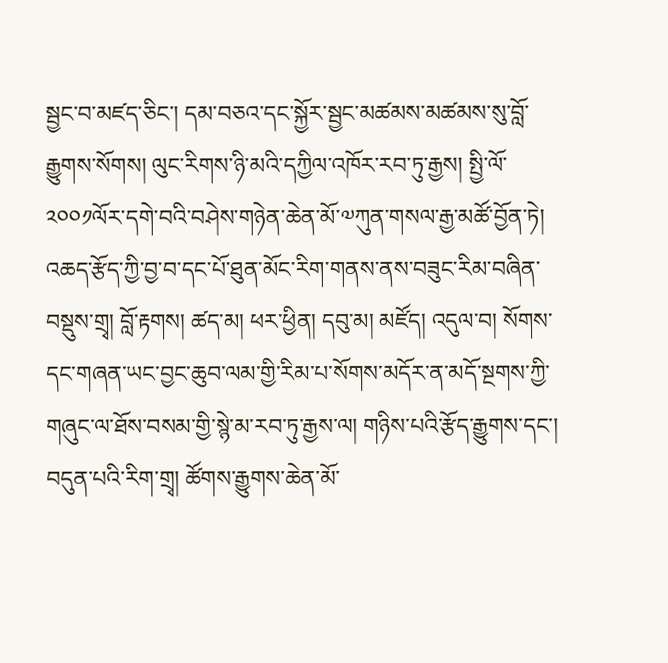སྦྱང་བ་མཛད་ཅིང་། དམ་བཅའ་དང་སྐྱོར་སྦྱང་མཚམས་མཚམས་སུ་བློ་རྒྱུགས་སོགས། ལུང་རིགས་ཉི་མའི་དཀྱིལ་འཁོར་རབ་ཏུ་རྒྱས། སྤྱི་ལོ་༢༠༠༡ལོར་དགེ་བའི་བཤེས་གཉེན་ཆེན་མོ་༧ཀུན་གསལ་རྒྱ་མཚོ་བྱོན་ཏེ། འཆད་རྩོད་ཀྱི་བྱ་བ་དང་པོ་ཐུན་མོང་རིག་གནས་ནས་བཟུང་རིམ་བཞིན་བསྡུས་གྲྭ། བློ་རྟགས། ཚད་མ། ཕར་ཕྱིན། དབུ་མ། མཛོད། འདུལ་བ། སོགས་དང་གཞན་ཡང་བྱང་ཆུབ་ལམ་གྱི་རིམ་པ་སོགས་མདོར་ན་མདོ་སྔགས་ཀྱི་གཞུང་ལ་ཐོས་བསམ་གྱི་སྙེ་མ་རབ་ཏུ་རྒྱས་ལ། གཉིས་པའི་རྩོད་རྒྱུགས་དང་། བདུན་པའི་རིག་གྲྭ། ཚོགས་རྒྱུགས་ཆེན་མོ་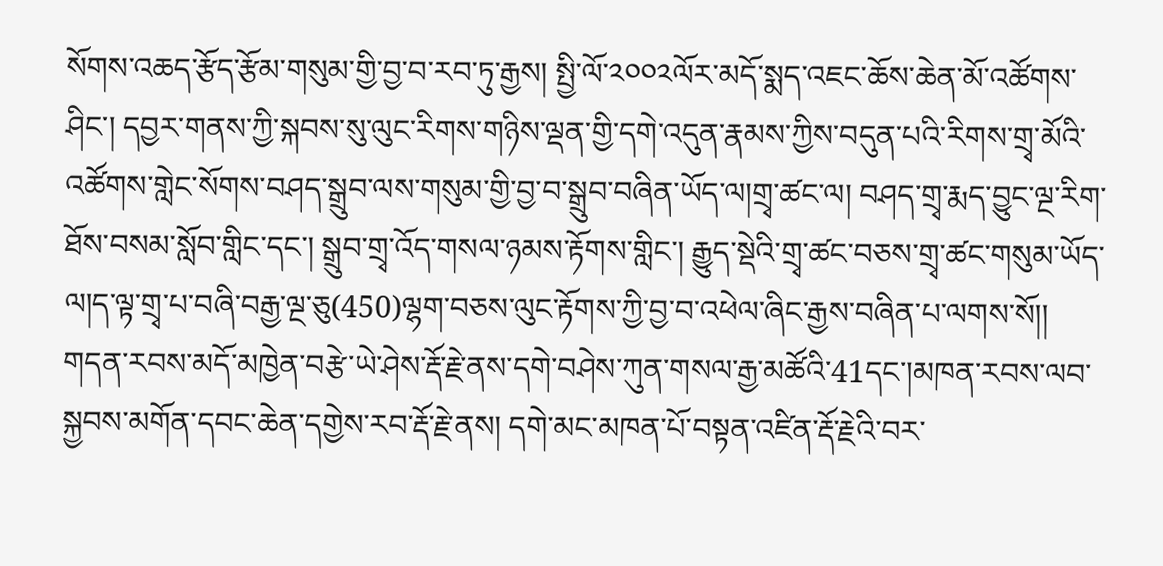སོགས་འཆད་རྩོད་རྩོམ་གསུམ་གྱི་བྱ་བ་རབ་ཏུ་རྒྱས། སྤྱི་ལོ་༢༠༠༢ལོར་མདོ་སྨད་འཇང་ཆོས་ཆེན་མོ་འཚོགས་ཤིང་། དབྱར་གནས་ཀྱི་སྐབས་སུ་ལུང་རིགས་གཉིས་ལྡན་གྱི་དགེ་འདུན་རྣམས་ཀྱིས་བདུན་པའི་རིགས་གྲྭ་མོའི་འཚོགས་གླེང་སོགས་བཤད་སྒྲུབ་ལས་གསུམ་གྱི་བྱ་བ་སྒྲུབ་བཞིན་ཡོད་ལ།གྲྭ་ཚང་ལ། བཤད་གྲྭ་རྨད་བྱུང་ལྔ་རིག་ཐོས་བསམ་སློབ་གླིང་དང་། སྒྲུབ་གྲྭ་འོད་གསལ་ཉམས་རྟོགས་གླིང་། རྒྱུད་སྡེའི་གྲྭ་ཚང་བཅས་གྲྭ་ཚང་གསུམ་ཡོད་ལ།ད་ལྟ་གྲྭ་པ་བཞི་བརྒྱ་ལྔ་ཅུ(450)ལྷག་བཅས་ལུང་རྟོགས་ཀྱི་བྱ་བ་འཕེལ་ཞིང་རྒྱས་བཞིན་པ་ལགས་སོ།།
གདན་རབས་མདོ་མཁྱེན་བརྩེ་ཡེ་ཤེས་རྡོ་རྗེ་ནས་དགེ་བཤེས་ཀུན་གསལ་རྒྱ་མཚོའི་41དང་།མཁན་རབས་ལབ་སྐྱབས་མགོན་དབང་ཆེན་དགྱེས་རབ་རྡོ་རྗེ་ནས། དགེ་མང་མཁན་པོ་བསྟན་འཛིན་རྡོ་རྗེའི་བར་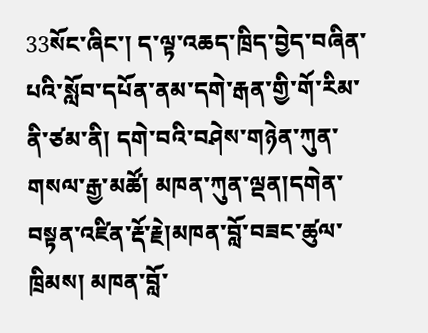33སོང་ཞིང་། ད་ལྟ་འཆད་ཁྲིད་བྱེད་བཞིན་པའི་སློབ་དཔོན་ནམ་དགེ་རྒན་གྱི་གོ་རིམ་ནི་ཙམ་ནི། དགེ་བའི་བཤེས་གཉེན་ཀུན་གསལ་རྒྱ་མཚོ། མཁན་ཀུན་ལྡན།དགེན་བསྟན་འཛིན་རྡོ་རྗེ།མཁན་བློ་བཟང་ཚུལ་ཁྲིམས། མཁན་བློ་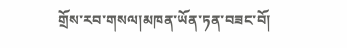གྲོས་རབ་གསལ།མཁན་ཡོན་ཏན་བཟང་བོ།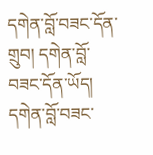དགེན་བློ་བཟང་དོན་གྲུབ། དགེན་བློ་བཟང་དོན་ཡོད། དགེན་བློ་བཟང་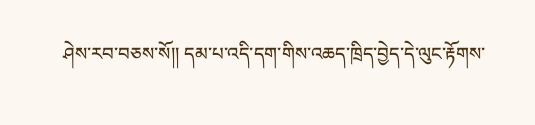ཤེས་རབ་བཅས་སོ།། དམ་པ་འདི་དག་གིས་འཆད་ཁྲིད་བྱེད་དེ་ལུང་རྟོགས་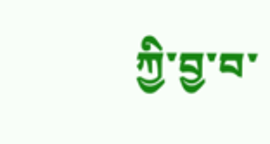ཀྱི་བྱ་བ་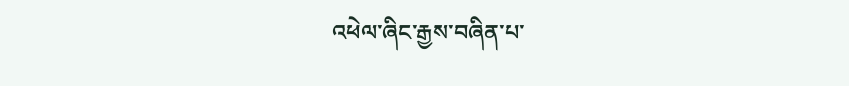འཕེལ་ཞིང་རྒྱས་བཞིན་པ་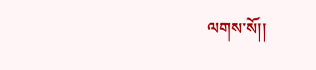ལགས་སོ།།